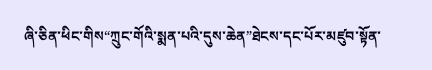ཞི་ཅིན་ཕིང་གིས“ཀྲུང་གོའི་སྨན་པའི་དུས་ཆེན”ཐེངས་དང་པོར་མཛུབ་སྟོན་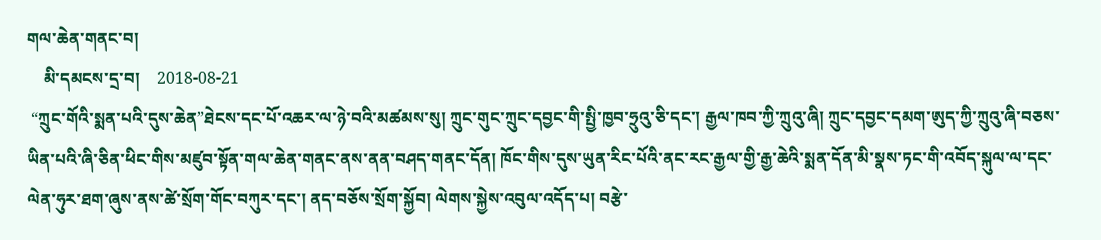གལ་ཆེན་གནང་བ།
    མི་དམངས་དྲ་བ།    2018-08-21
 “ཀྲུང་གོའི་སྨན་པའི་དུས་ཆེན”ཐེངས་དང་པོ་འཆར་ལ་ཉེ་བའི་མཚམས་སུ། ཀྲུང་གུང་ཀྲུང་དབྱང་གི་སྤྱི་ཁྱབ་ཧྲུའུ་ཅི་དང་། རྒྱལ་ཁབ་ཀྱི་ཀྲུའུ་ཞི། ཀྲུང་དབྱང་དམག་ཨུད་ཀྱི་ཀྲུའུ་ཞི་བཅས་ཡིན་པའི་ཞི་ཅིན་ཕིང་གིས་མཛུབ་སྟོན་གལ་ཆེན་གནང་ནས་ནན་བཤད་གནང་དོན། ཁོང་གིས་དུས་ཡུན་རིང་པོའི་ནང་རང་རྒྱལ་གྱི་རྒྱ་ཆེའི་སྨན་དོན་མི་སྣས་ཏང་གི་འབོད་སྐུལ་ལ་དང་ལེན་ཧུར་ཐག་ཞུས་ནས་ཚེ་སྲོག་གོང་བཀུར་དང་། ནད་བཅོས་སྲོག་སྐྱོབ། ལེགས་སྐྱེས་འབུལ་འདོད་པ། བརྩེ་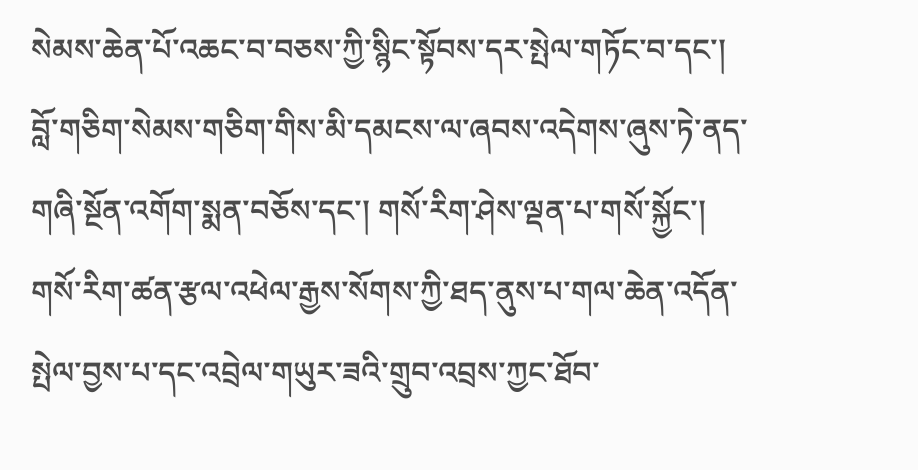སེམས་ཆེན་པོ་འཆང་བ་བཅས་ཀྱི་སྙིང་སྟོབས་དར་སྤེལ་གཏོང་བ་དང་། བློ་གཅིག་སེམས་གཅིག་གིས་མི་དམངས་ལ་ཞབས་འདེགས་ཞུས་ཏེ་ནད་གཞི་སྔོན་འགོག་སྨན་བཅོས་དང་། གསོ་རིག་ཤེས་ལྡན་པ་གསོ་སྐྱོང་། གསོ་རིག་ཚན་རྩལ་འཕེལ་རྒྱས་སོགས་ཀྱི་ཐད་ནུས་པ་གལ་ཆེན་འདོན་སྤེལ་བྱས་པ་དང་འབྲེལ་གཡུར་ཟའི་གྲུབ་འབྲས་ཀྱང་ཐོབ་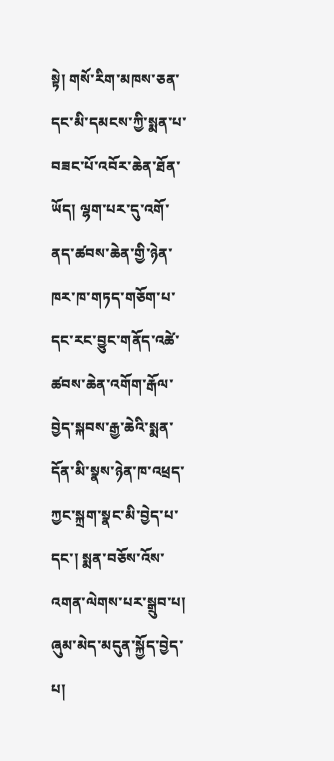སྟེ། གསོ་རིག་མཁས་ཅན་དང་མི་དམངས་ཀྱི་སྨན་པ་བཟང་པོ་འབོར་ཆེན་ཐོན་ཡོད། ལྷག་པར་དུ་འགོ་ནད་ཚབས་ཆེན་གྱི་ཉེན་ཁར་ཁ་གཏད་གཅོག་པ་དང་རང་བྱུང་གནོད་འཚེ་ཚབས་ཆེན་འགོག་རྒོལ་བྱེད་སྐབས་རྒྱ་ཆེའི་སྨན་དོན་མི་སྣས་ཉེན་ཁ་འཕྲད་ཀྱང་སྐྲག་སྣང་མི་བྱེད་པ་དང་། སྨན་བཅོས་འོས་འགན་ལེགས་པར་སྒྲུབ་པ། ཞུམ་མེད་མདུན་སྐྱོད་བྱེད་པ།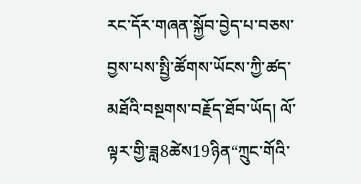རང་དོར་གཞན་སྐྱོབ་བྱེད་པ་བཅས་བྱས་པས་སྤྱི་ཚོགས་ཡོངས་ཀྱི་ཚད་མཐོའི་བསྔགས་བརྗོད་ཐོབ་ཡོད། ལོ་ལྟར་གྱི་ཟླ8ཚེས19ཉིན“ཀྲུང་གོའི་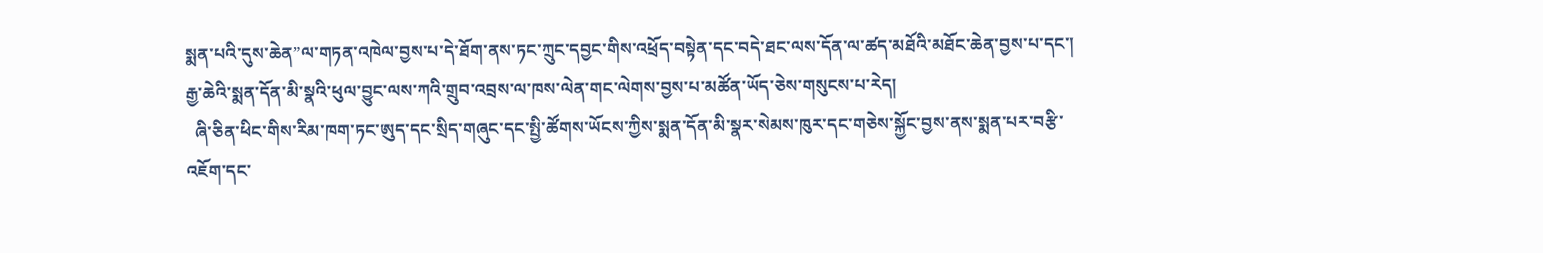སྨན་པའི་དུས་ཆེན”ལ་གཏན་འཁེལ་བྱས་པ་དེ་ཐོག་ནས་ཏང་ཀྲུང་དབྱང་གིས་འཕྲོད་བསྟེན་དང་བདེ་ཐང་ལས་དོན་ལ་ཚད་མཐོའི་མཐོང་ཆེན་བྱས་པ་དང་། རྒྱ་ཆེའི་སྨན་དོན་མི་སྣའི་ཕུལ་བྱུང་ལས་ཀའི་གྲུབ་འབྲས་ལ་ཁས་ལེན་གང་ལེགས་བྱས་པ་མཚོན་ཡོད་ཅེས་གསུངས་པ་རེད།
  ཞི་ཅིན་ཕིང་གིས་རིམ་ཁག་ཏང་ཨུད་དང་སྲིད་གཞུང་དང་སྤྱི་ཚོགས་ཡོངས་ཀྱིས་སྨན་དོན་མི་སྣར་སེམས་ཁུར་དང་གཅེས་སྐྱོང་བྱས་ནས་སྨན་པར་བརྩི་འཇོག་དང་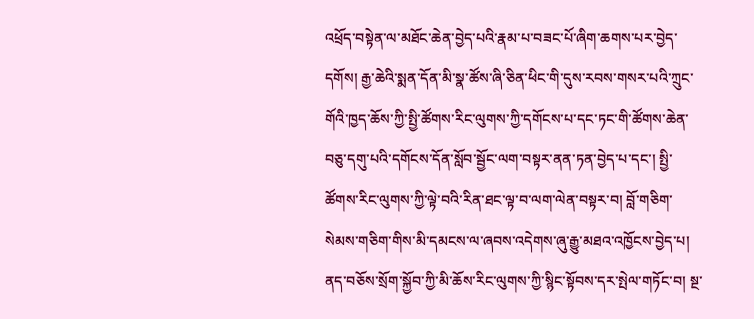འཕྲོད་བསྟེན་ལ་མཐོང་ཆེན་བྱེད་པའི་རྣམ་པ་བཟང་པོ་ཞིག་ཆགས་པར་བྱེད་དགོས། རྒྱ་ཆེའི་སྨན་དོན་མི་སྣ་ཚོས་ཞི་ཅིན་ཕིང་གི་དུས་རབས་གསར་པའི་ཀྲུང་གོའི་ཁྱད་ཆོས་ཀྱི་སྤྱི་ཚོགས་རིང་ལུགས་ཀྱི་དགོངས་པ་དང་ཏང་གི་ཚོགས་ཆེན་བཅུ་དགུ་པའི་དགོངས་དོན་སློབ་སྦྱོང་ལག་བསྟར་ནན་ཏན་བྱེད་པ་དང་། སྤྱི་ཚོགས་རིང་ལུགས་ཀྱི་ལྟེ་བའི་རིན་ཐང་ལྟ་བ་ལག་ལེན་བསྟར་བ། བློ་གཅིག་སེམས་གཅིག་གིས་མི་དམངས་ལ་ཞབས་འདེགས་ཞུ་རྒྱུ་མཐའ་འཁྱོངས་བྱེད་པ། ནད་བཅོས་སྲོག་སྐྱོབ་ཀྱི་མི་ཆོས་རིང་ལུགས་ཀྱི་སྙིང་སྟོབས་དར་སྤེལ་གཏོང་བ། སྔ་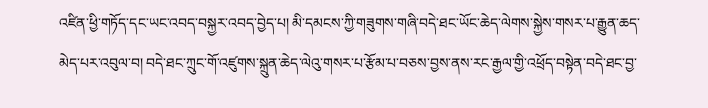འཛིན་ཕྱི་གཏོད་དང་ཡང་འབད་བསྐྱར་འབད་བྱེད་པ། མི་དམངས་ཀྱི་གཟུགས་གཞི་བདེ་ཐང་ཡོང་ཆེད་ལེགས་སྐྱེས་གསར་པ་རྒྱུན་ཆད་མེད་པར་འབུལ་བ། བདེ་ཐང་ཀྲུང་གོ་འཛུགས་སྐྲུན་ཆེད་ལེའུ་གསར་པ་རྩོམ་པ་བཅས་བྱས་ནས་རང་རྒྱལ་གྱི་འཕྲོད་བསྟེན་བདེ་ཐང་བྱ་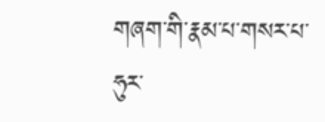གཞག་གི་རྣམ་པ་གསར་པ་ཧུར་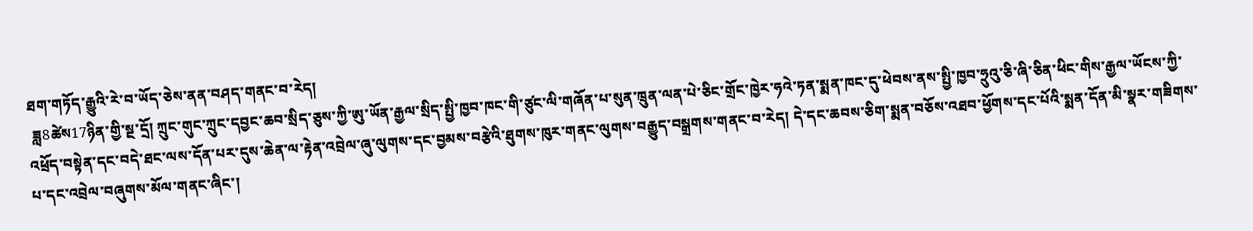ཐག་གཏོད་རྒྱུའི་རེ་བ་ཡོད་ཅེས་ནན་བཤད་གནང་བ་རེད།
 ཟླ8ཚེས17ཉིན་གྱི་སྔ་དྲོ། ཀྲུང་གུང་ཀྲུང་དབྱང་ཆབ་སྲིད་ཅུས་ཀྱི་ཨུ་ཡོན་རྒྱལ་སྲིད་སྤྱི་ཁྱབ་ཁང་གི་ཙུང་ལི་གཞོན་པ་སུན་ཁྲུན་ལན་པེ་ཅིང་གྲོང་ཁྱེར་ཧའེ་ཏན་སྨན་ཁང་དུ་ཕེབས་ནས་སྤྱི་ཁྱབ་ཧྲུའུ་ཅི་ཞི་ཅིན་ཕིང་གིས་རྒྱལ་ཡོངས་ཀྱི་འཕྲོད་བསྟེན་དང་བདེ་ཐང་ལས་དོན་པར་དུས་ཆེན་ལ་རྟེན་འབྲེལ་ཞུ་ལུགས་དང་བྱམས་བརྩེའི་ཐུགས་ཁུར་གནང་ལུགས་བརྒྱུད་བསྒྲགས་གནང་བ་རེད། དེ་དང་ཆབས་ཅིག་སྨན་བཅོས་འཐབ་ཕྱོགས་དང་པོའི་སྨན་དོན་མི་སྣར་གཟིགས་པ་དང་འབྲེལ་བཞུགས་མོལ་གནང་ཞིང་།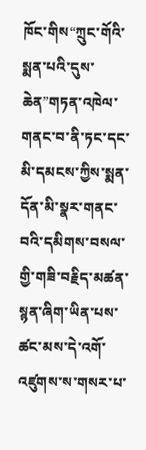ཁོང་གིས“ཀྲུང་གོའི་སྨན་པའི་དུས་ཆེན”གཏན་འཁེལ་གནང་བ་ནི་ཏང་དང་མི་དམངས་ཀྱིས་སྨན་དོན་མི་སྣར་གནང་བའི་དམིགས་བསལ་གྱི་གཟི་བརྗིད་མཚན་སྙན་ཞིག་ཡིན་པས་ཚང་མས་དེ་འགོ་འཛུགས་ས་གསར་པ་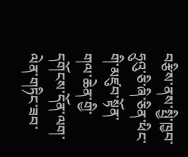བརྩིས་ནས་སྤྱི་ཁྱབ་ཧྲུའུ་ཅི་ཞི་ཅིན་ཕིང་གི་མཛུབ་སྟོན་གལ་ཆེན་གྱི་དགོངས་དོན་ལག་ལེན་གཏིང་ཟབ་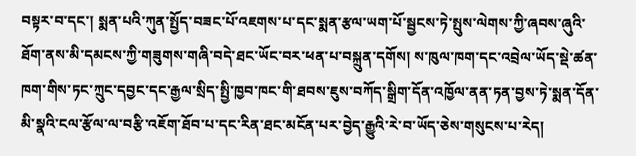བསྟར་བ་དང་། སྨན་པའི་ཀུན་སྤྱོད་བཟང་པོ་འཇགས་པ་དང་སྨན་རྩལ་ཡག་པོ་སྦྱངས་ཏེ་སྤུས་ལེགས་ཀྱི་ཞབས་ཞུའི་ཐོག་ནས་མི་དམངས་ཀྱི་གཟུགས་གཞི་བདེ་ཐང་ཡོང་བར་ཕན་པ་བསྐྲུན་དགོས། ས་ཁུལ་ཁག་དང་འབྲེལ་ཡོད་སྡེ་ཚན་ཁག་གིས་ཏང་ཀྲུང་དབྱང་དང་རྒྱལ་སྲིད་སྤྱི་ཁྱབ་ཁང་གི་ཐབས་ཇུས་བཀོད་སྒྲིག་དོན་འཁྱོལ་ནན་ཏན་བྱས་ཏེ་སྨན་དོན་མི་སྣའི་ངལ་རྩོལ་ལ་བརྩི་འཇོག་ཐོབ་པ་དང་རིན་ཐང་མངོན་པར་བྱེད་རྒྱུའི་རེ་བ་ཡོད་ཅེས་གསུངས་པ་རེད།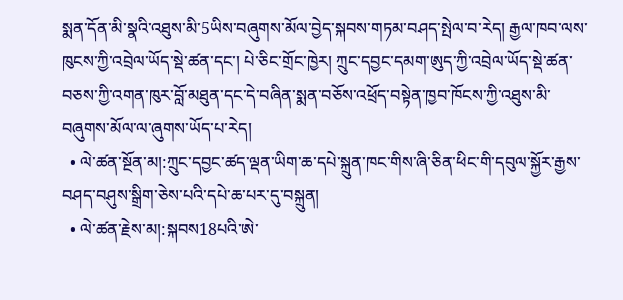སྨན་དོན་མི་སྣའི་འཐུས་མི་5ཡིས་བཞུགས་མོལ་བྱེད་སྐབས་གཏམ་བཤད་སྤེལ་བ་རེད། རྒྱལ་ཁབ་ལས་ཁུངས་ཀྱི་འབྲེལ་ཡོད་སྡེ་ཚན་དང་། པེ་ཅིང་གྲོང་ཁྱེར། ཀྲུང་དབྱང་དམག་ཨུད་ཀྱི་འབྲེལ་ཡོད་སྡེ་ཚན་བཅས་ཀྱི་འགན་ཁུར་བློ་མཐུན་དང་དེ་བཞིན་སྨན་བཅོས་འཕྲོད་བསྟེན་ཁྱབ་ཁོངས་ཀྱི་འཐུས་མི་བཞུགས་མོལ་ལ་ཞུགས་ཡོད་པ་རེད།
  • ལེ་ཚན་སྔོན་མ།:ཀྲུང་དབྱང་ཚད་ལྡན་ཡིག་ཆ་དཔེ་སྐྲུན་ཁང་གིས་ཞི་ཅིན་ཕིང་གི་དབུལ་སྐྱོར་རྒྱས་བཤད་བཤུས་སྒྲིག་ཅེས་པའི་དཔེ་ཆ་པར་དུ་བསྐྲུན།
  • ལེ་ཚན་རྗེས་མ།:སྐབས18པའི་ཨེ་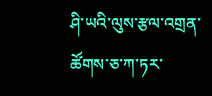ཤི་ཡའི་ལུས་རྩལ་འགྲན་ཚོགས་ཅ་ཀ་ཏར་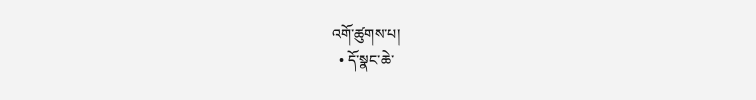འགོ་ཚུགས་པ།
  • དོ་སྣང་ཆེ་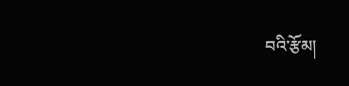བའི་རྩོམ།